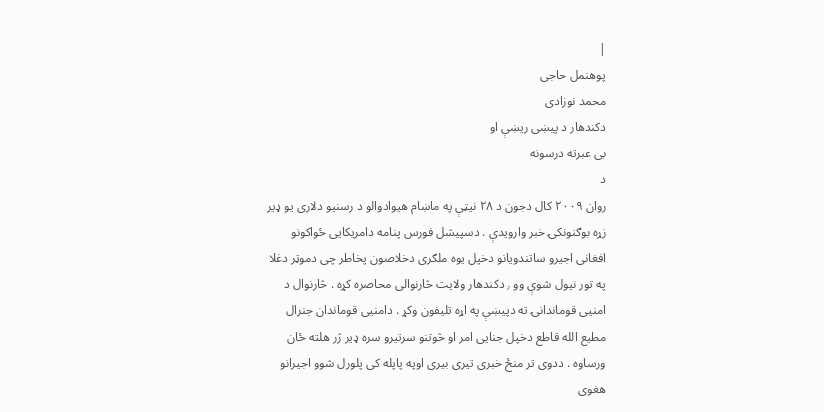|
پوهنمل حاجی
محمد نوزادی
دکندهار د پيښی ريښې او
بی عبرته درسونه
د
روان ٢٠٠٩ کال دجون د ٢٨ نيټې په ماښام هيوادوالو د رسنيو دلاری يو ډير
زړه بوګنونکۍ خبر وارويدې . دسپيشل فورس پنامه دامريکايی ځواکونو
افغانی اجيرو ساتندويانو دخپل يوه ملګری دخلاصون پخاطر چی دموټر دغلا
په تور نيول شوې وو ٫ دکندهار ولايت څارنوالی محاصره کړه . څارنوال د
امنيی قوماندانۍ ته دپيښې په اړه تليفون وکړ . دامنيی قوماندان جنرال
مطيع الله قاطع دخپل جنايی امر او څوتنو سرتيرو سره ډير ژر هلته ځان
ورساوه . ددوی تر منځ خبری تيری بيری اوپه پاپله کی پلورل شوو اجيرانو
هغوی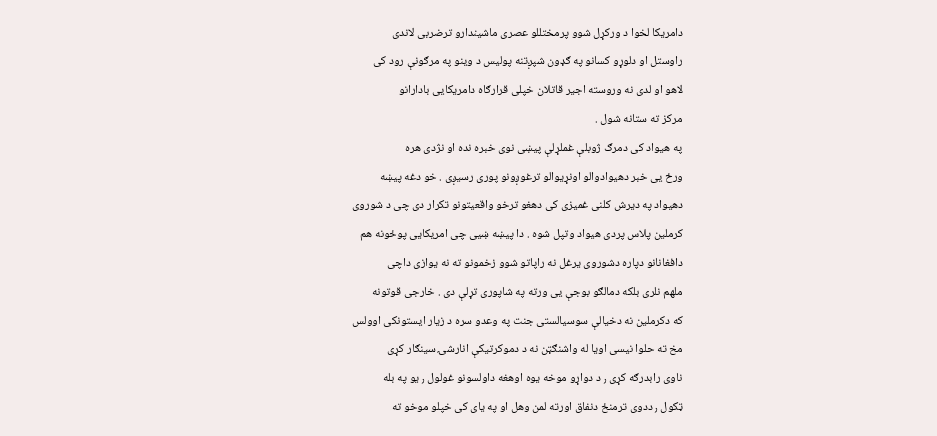دامريکا لخوا د ورکړل شوو پرمختللو عصری ماشيندارو ترضربی لاندی
راوستل او دلوړو کسانو په ګډون شپږتنه پوليس د وينو په مرګونې رود کی
لاهو او لدی نه وروسته اجير قاتلان خپلی قرارګاه دامريکايی بادارانو
مرکز ته ستانه شول .
په هيواد کی دمرګ ژوبلې غملړلې پيښی نوی خبره نده او نژدی هره
ورځ يی خبر دهيوادوالو اونړيوالو ترغوږونو پوری رسيږی . خو دغه پيښه
دهيواد په ديرش کلنی غميزی کی دهغو ترخو واقعيتونو تکرار دی چی د شوروی
کرملين پلاس پردی هيواد وتپل شوه . دا پيښه ښيی چی امريکايی پوځونه هم
دافغانانو دپاره دشوروی يرغل نه راپاتو شوو زخمونو ته نه يوازی داچی
ملهم نلری بلکه دمالګو بوجې يی ورته په شاپوری تړلې دی . خارجی قوتونه
که دکرملين نه دخيالې سوسيالستی جنت په وعدو سره د زيار ايستونکی اوولس
مخ ته حلوا نيسی اويا له واشنګټن نه د دموکرتيکې انارشۍ سينګار کړی
ناوی رابدرګه کړی ٫ د دواړو موخه يوه اوهغه داولسونو غولول ٫ يو په بله
ټکول ٫ ددوی ترمنځ دنفاق اورته لمن وهل او په يای کی خپلو موخو ته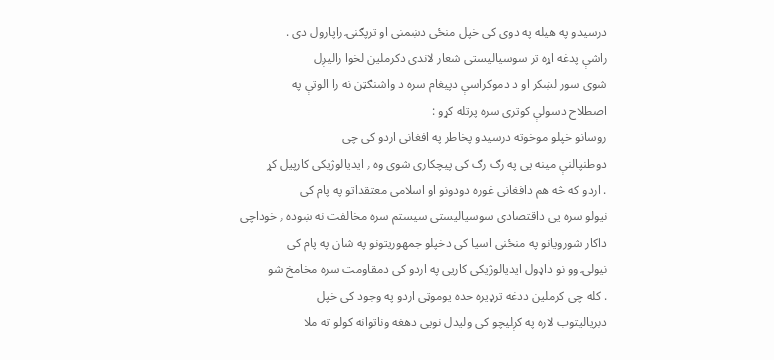درسيدو په هيله په دوی کی خپل منځی دښمنی او ترپګنۍ راپارول دی .
راشې پدغه اړه تر سوسياليستی شعار لاندی دکرملين لخوا راليږل
شوی سور لښکر او د دموکراسې دپيغام سره د واشنګټن نه را الوتې په
اصطلاح دسولې کوتری سره پرتله کړو :
روسانو خپلو موخوته درسيدو پخاطر په افغانی اردو کی چی
دوطنپالنې مينه يی په رګ رګ کی پيچکاری شوی وه ٫ ايديالوژيکی کارپيل کړ
. اردو که څه هم دافغانی غوره دودونو او اسلامی معتقداتو په پام کی
نيولو سره يی داقتصادی سوسياليستی سيستم سره مخالفت نه ښوده ٫ خوداچی
داکار شورويانو په منځنی اسيا کی دخپلو جمهوريتونو په شان په پام کی
نيولۍ وو نو داډول ايديالوژيکی کاريی په اردو کی دمقاومت سره مخامخ شو
. کله چی کرملين ددغه ترډيره حده يوموټی اردو په وجود کی خپل
دبرياليتوب لاره په کږليچو کی وليدل نويی دهغه وناتوانه کولو ته ملا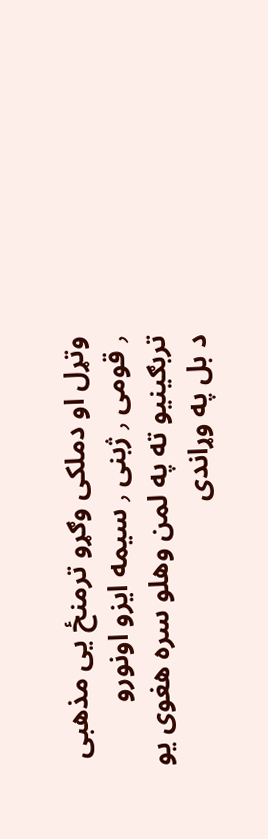وتړل او دملکی وګړو ترمنځ يی مذهبی ٫ قومی ٫ ژبنی ٫ سيمه ايزو اونورو
تربګينيو ته په لمن وهلو سره هغوی يو د بل په وړاندی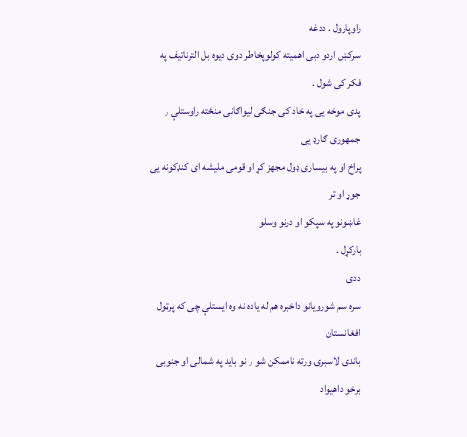راوپارول . ددغه
سرکښ اردو دبی اهميته کولوپخاطر دوی ديوه بل الترناتيف په فکر کی شول .
پدی موخه يی په خاد کی جنګی ليواګانی منځته راوستلې ٫ جمهوری ګارډ يی
پراخ او په بيساری ډول مجهز کړ او قومی مليشه ای کنډکونه يی جوړ او تر
غاښونو په سپکو او درنو وسلو
بارکړل .
ددی
سره سم شورويانو داخبره هم له ياده نه وه ايستلې چی که پرټول افغانستان
باندی لاسبرۍ ورته ناممکن شو ٫ نو بايد په شمالی او جنوبی برخو داهيواد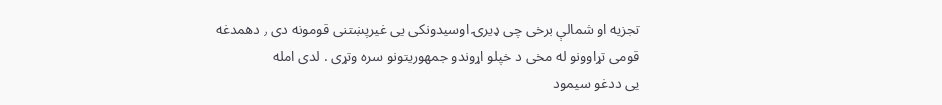تجزيه او شمالې برخی چی ډيرۍ اوسيدونکی يی غيرپښتنی قومونه دی ٫ دهمدغه
قومی تړاوونو له مخی د خپلو اړوندو جمهوريتونو سره وتړی . لدی امله
يی ددغو سيمود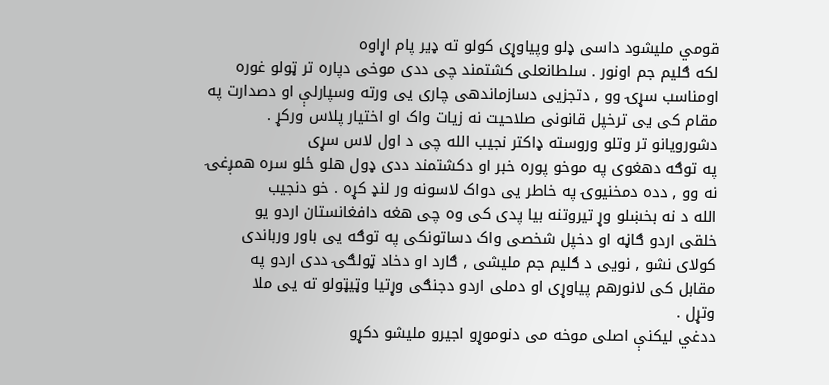قومي مليشود داسی ډلو وپياوړی کولو ته ډير پام اړاوه
لکه ګليم جم اونور . سلطانعلی کشتمند چی ددی موخی دپاره تر ټولو غوره
اومناسب سړۍ وو ٫ دتجزيی دسازماندهی چاری يی ورته وسپارلې او دصدارت په
مقام کی يی ترخپل قانونی صلاحيت نه زيات واک او اختيار پلاس ورکړ .
دشورويانو تر وتلو وروسته ډاکتر نجيب الله چی د اول لاس سړی
په توګه دهغوی په موخو پوره خبر او دکشتمند ددی ډول هلو ځلو سره همږغۍ
نه وو ٫ دده دمخنيوۍ په خاطر يی دواک لاسونه ور لنډ کړه . خو دنجيب
الله د نه بخښلو وړ تيروتنه بيا پدی کی وه چی هغه دافغانستان اردو يو
خلقی اردو ګاڼه او دخپل شخصی واک دساتونکی په توګه يی باور ورباندی
کولای نشو ٫ نويی د ګليم جم مليشی ٫ ګارد او دخاد ټولګۍ ددی اردو په
مقابل کی لانورهم پياوړی او دملی اردو دجنګی وړتيا وټيټولو ته يی ملا
وتړل .
ددغي ليکنې اصلی موخه می دنوموړو اجيرو مليشو دکړو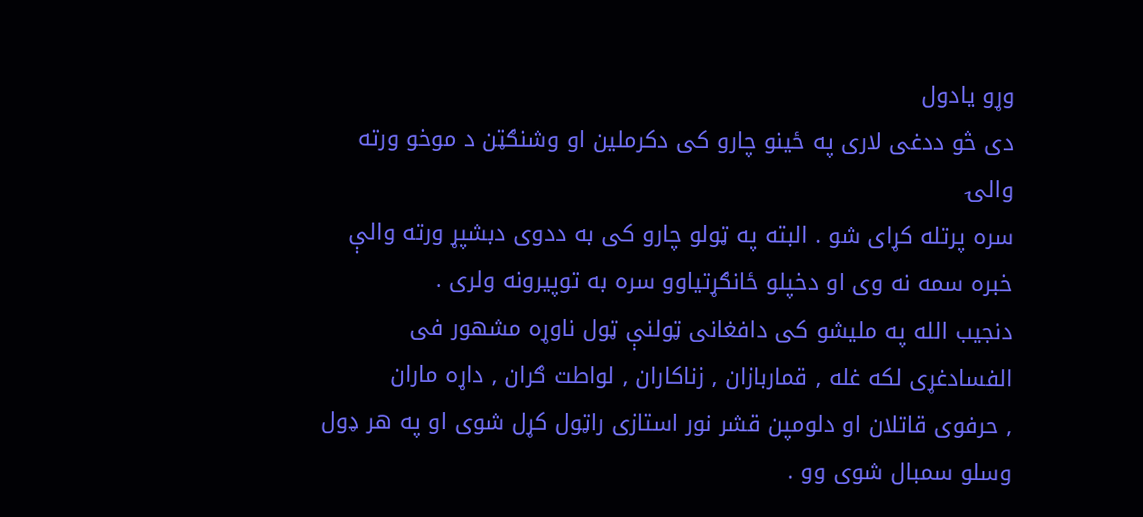وړو يادول
دی څو ددغی لاری په ځينو چارو کی دکرملين او وشنګټن د موخو ورته والۍ
سره پرتله کړای شو . البته په ټولو چارو کی به ددوی دبشپړ ورته والې
خبره سمه نه وی او دخپلو ځانګړتياوو سره به توپيرونه ولری .
دنجيب الله په مليشو کی دافغانی ټولنې ټول ناوړه مشهور فی
الفسادغړی لکه غله ٫ قماربازان ٫ زناکاران ٫ لواطت ګران ٫ داړه ماران
٫ حرفوی قاتلان او دلومپن قشر نور استازی راټول کړل شوی او په هر ډول
وسلو سمبال شوی وو .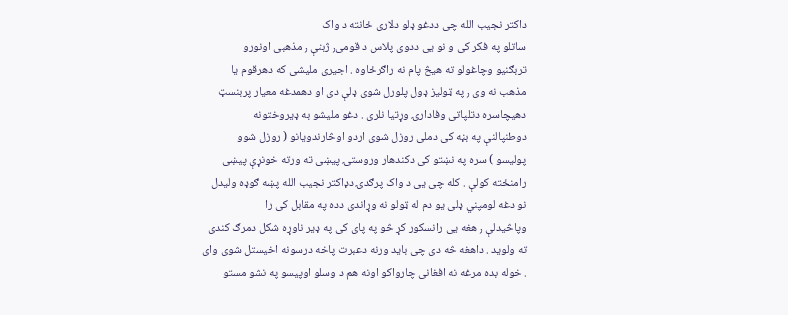داکتر نجيب الله چی ددغو ډلو دلاری ځانته د واک
ساتلو په فکر کی و نو يی ددوی پلاس د قومی٫ ژبنې ٫ مذهبی اونورو
تربګنيو وچاغولو ته هيڅ پام نه راګرځاوه . اجيری مليشی که دهرقوم يا
مذهب نه وی ٫ په ټوليز ډول پلورل شوی ډلې دی او دهمدغه معيار پربنسټ
دهيچاسره دتلپاتی وفادارۍ وړتيا نلری . دغو مليشو به ډيروختونه
دوطنپالنې په بڼه کی دملی روزل شوی اردو اوڅارندويانو ( روزل شوو
پوليسو ) سره په نښتو کی دکندهار وروستۍ پيښی ته ورته خونړې پيښی
رامنځته کولې . کله چی يی د واک پرګدۍ دډاکتر نجيب الله پښه ګوډه وليدل
نو دغه لومپني ډلی يو دم له ټولو نه وړاندی دده په مقابل کی را
وپاڅيدلې ٫ هغه يی رانسکور کړ څو په پای کی په ډير ناوړه شکل دمرګ کندی
ته ولويد . داهغه څه دی چی بايد ورنه دعبرت پاخه درسونه اخيستل شوی وای
. خوله بده مرغه نه افغانی چارواکو اونه هم د وسلو اوپيسو په نشو مستو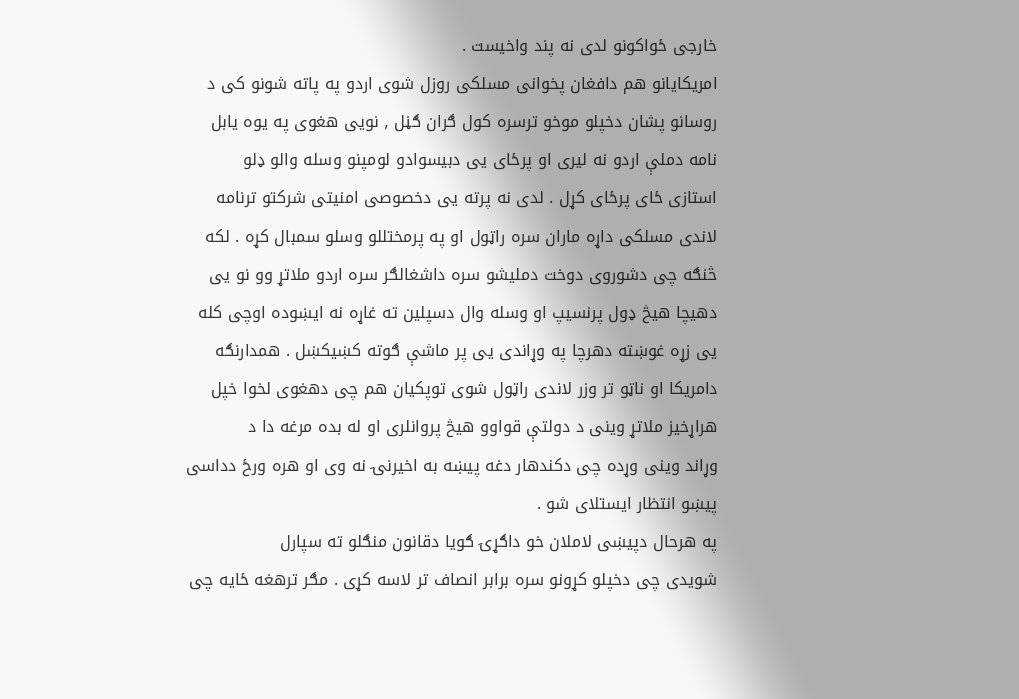خارجی ځواکونو لدی نه پند واخيست .
امريکايانو هم دافغان پخوانی مسلکی روزل شوی اردو په پاته شونو کی د
روسانو پشان دخپلو موخو ترسره کول ګران ګڼل ٫ نويی هغوی په يوه يابل
نامه دملې اردو نه ليری او پرځای يی دبيسوادو لومپنو وسله والو ډلو
استازی ځای پرځای کړل . لدی نه پرته يی دخصوصی امنيتی شرکتو ترنامه
لاندی مسلکی داړه ماران سره راټول او په پرمختللو وسلو سمبال کړه . لکه
څنګه چی دشوروی دوخت دمليشو سره داشغالګر سره اردو ملاتړ وو نو يی
دهيچا هيڅ ډول پرنسيپ او وسله وال دسپلين ته غاړه نه ايښوده اوچی کله
يی زړه غوښته دهرچا په وړاندی يی پر ماشې ګوته کښيکښل . همدارنګه
دامريکا او ناټو تر وزر لاندی راټول شوی توپکيان هم چی دهغوی لخوا خپل
هراړخيز ملاتړ وينی د دولتې قواوو هيڅ پروانلری او له بده مرغه دا د
وړاند وينی وړده چی دکندهار دغه پيښه به اخيرنۍ نه وی او هره ورځ دداسی
پيښو انتظار ايستلای شو .
په هرحال دپيښی لاملان خو داګړۍ ګويا دقانون منګلو ته سپارل
شويدی چی دخپلو کړونو سره برابر انصاف تر لاسه کړی . مګر ترهغه ځايه چی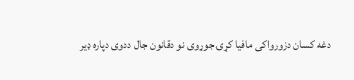دغه کسان دزورواکی مافيا کړۍ جوړوی نو دقانون جال ددوی دپاره ډير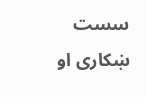سست
ښکاری او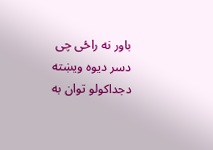باور نه راځی چی دسر ديوه ويښته دجداکولو توان به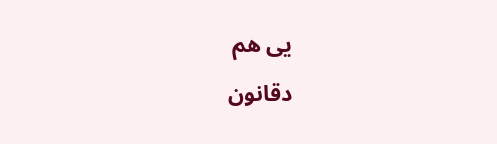يی هم
دقانون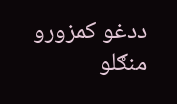ددغو کمزورو منګلو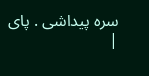سره پيداشی . پای
|